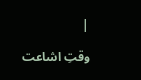|

وقتِ اشاعت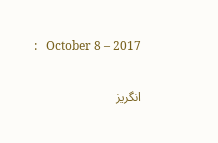:   October 8 – 2017

انگریز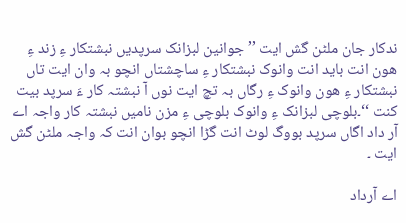ندکار جان ملٹن گش ایت ’’ جوانین لبزانک سرپدیں نبشتکار ءِ زند ءِ ھون انت باید انت وانوک نبشتکار ءِ ساچشتاں انچو بہ وان ایت تاں نبشتکار ءِ ھون وانوک ءِ رگاں بہ تچ ایت نوں آ نبشتہ کار ءَ سرپد بیت کنت ‘‘۔بلوچی لبزانک ءِ وانوک بلوچی ءِ مزن نامیں نبشتہ کار واجہ اے آر داد اگاں سرپد بووگ لوٹ انت گڑا انچو بوان انت کہ واجہ ملٹن گش ایت ۔

اے آرداد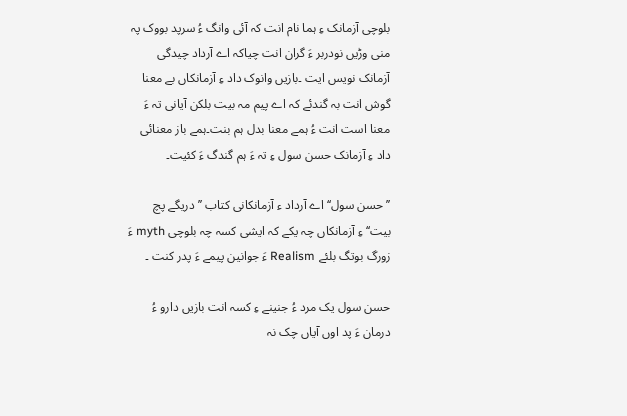بلوچی آزمانک ءِ ہما نام انت کہ آئی وانگ ءُ سرپد بووک پہ منی وڑیں نودربر ءَ گران انت چیاکہ اے آرداد چیدگی آزمانک نویس ایت ۔بازیں وانوک داد ءِ آزمانکاں بے معنا گوش انت بہ گندئے کہ اے پیم مہ بیت بلکن آیانی تہ ءَ معنا است انت ءُ ہمے معنا بدل ہم بنت۔ہمے باز معنائی داد ءِ آزمانک حسن سول ءِ تہ ءَ ہم گندگ ءَ کئیت۔

’’ حسن سول‘‘ اے آرداد ء آزمانکانی کتاب ’’ دریگے پچ بیت‘‘ ءِ آزمانکاں چہ یکے کہ ایشی کسہ چہ بلوچی myth ءَ زورگ بوتگ بلئے Realism ءَ جوانین پیمے ءَ پدر کنت ۔

حسن سول یک مرد ءُ جنینے ءِ کسہ انت بازیں دارو ءُ درمان ءَ پد اوں آیاں چک نہ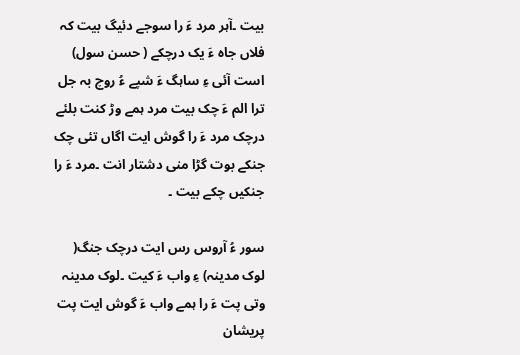بیت ۔آہر مرد ءَ را سوجے دئیگ بیت کہ فلاں جاہ ءَ یک درچکے ( حسن سول) است آئی ءِ ساہگ ءَ شپے ءُ روچ بہ جل ترا الم ءَ چک بیت مرد ہمے وڑ کنت بلئے درچک مرد ءَ را گوش ایت اگاں تئی چک جنکے بوت گڑا منی دشتار انت ۔مرد ءَ را جنکیں چکے بیت ۔

سور ءُ آروس رس ایت درچک جنگ( لوک مدینہ) ءِ واب ءَ کیت ۔لوک مدینہ وتی پت ءَ را ہمے واب ءَ گوش ایت پت پریشان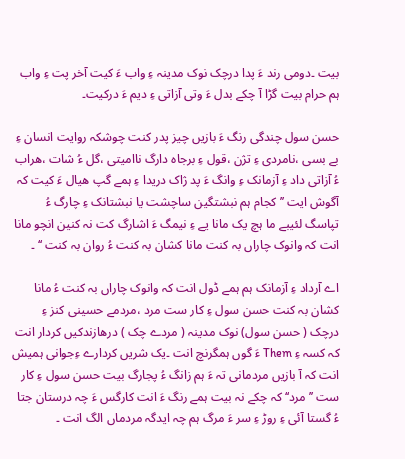بیت ۔دومی رند ءَ پدا درچک نوک مدینہ ءِ واب ءَ کیت آخر پت ءِ واب ہم حرام بیت گڑا آ چکے بدل ءَ وتی آزاتی ءِ دیم ءَ درکیت۔

حسن سول چندگی رنگ ءَ بازیں چیز پدر کنت چوشکہ روایت انسان ءِ بے بسی ،نامردی ءِ تژن ،قول ءِ برجاہ دارگ ناامیتی ،گل ءُ شات ،ھراب ءُ آزاتی داد ءِ آزمانک ءِ وانگ ءَ پد ژاک دریدا ءِ ہمے گپ ھیال ءَ کیت کہ آگوش ایت ’’ کجام ہم نبشتگین ساچشت یا نبشتانک ءِ چارگ ءُ تپاسگ لئیبے ما ہچ یک مانا یے ءِ نیمگ ءَ اشارگ کت نہ کنین انچو مانا انت کہ وانوک چاراں بہ کنت مانا کشان بہ کنت ءُ روان بہ کنت ‘‘ ۔

اے آرداد ءِ آزمانک ہم ہمے ڈول انت کہ وانوک چاراں بہ کنت ءُ مانا کشان بہ کنت حسن سول ءِ کار ست مرد ،مردمے حسینی کنز ءِ درچک ( حسن سول) نوک مدینہ ( مردے چک ) درھازندکیں کردار انت کہ کسہ ءِ Them ءَ گوں ہمگرنچ انت ۔یک شریں کردارے ءِجوانی ہمیش انت کہ آ بازیں مردمانی تہ ءَ ہم زانگ ءُ پجارگ بیت حسن سول ءِ کار ست ’’ مرد‘‘ کہ چکے نہ بیت ہمے رنگ ءَ انت کارگس ءَ چہ درستان جتا ءُ گستا آئی ءِ روڑ ءِ سر ءَ مرگ ہم چہ ایدگہ مردماں الگ انت ۔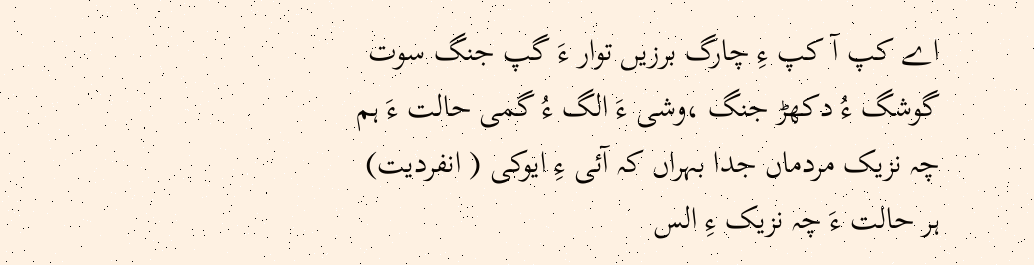اے کپ آ کپ ءِ چارگ برزیں توار ءَ گپ جنگ سوت گوشگ ءُ دکھڑ جنگ ،وشی ءَ الگ ءُ گمی حالت ءَ ہم چہ نزیک مردماں جدا بہراں کہ آئی ءِ ایوکی ( انفردیت) ہر حالت ءَ چہ نزیک ءِ الس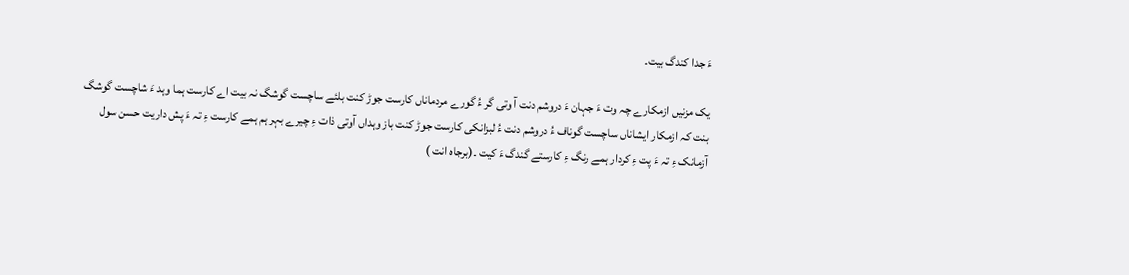ءَ جدا کندگ بیت۔

یک مزنیں ازمکارے چہ وت ءَ جہان ءَ دروشم دنت آ وتی گر ءُ گورے مردماناں کارست جوڑ کنت بلئے ساچست گوشگ نہ بیت اے کارست ہما وہد ءَ شاچست گوشگ بنت کہ ازمکار ایشاناں ساچست گوناف ءُ دروشم دنت ءُ لبزانکی کارست جوڑ کنت باز وہداں آوتی ذات ءِ چیرے بہر ہم ہمے کارست ءِ تہ ءَ پش داریت حسن سول آزمانک ءِ تہ ءَ پت ءِ کردار ہمے رنگ ءِ کارستے گندگ ءَ کیت ۔(برجاہ انت )